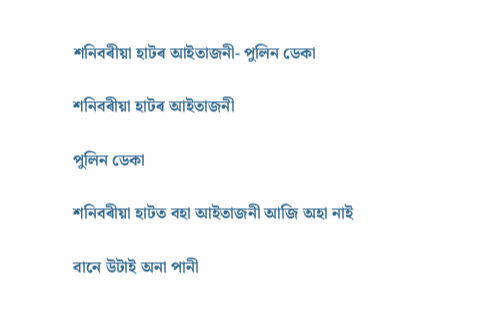শনিবৰীয়া হাটৰ আইতাজনী- পুলিন ডেকা

শনিবৰীয়া হাটৰ আইতাজনী

পুলিন ডেকা

শনিবৰীয়া হাটত বহা আইতাজনী আজি অহা নাই

বানে উটাই অনা পানী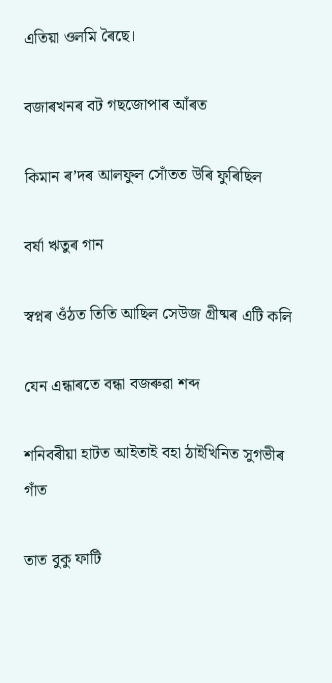এতিয়া ওলমি ৰৈছে।

বজাৰখনৰ বট গছজোপাৰ আঁৰত

কিমান ৰ’দৰ আলফুল সোঁতত উৰি ফুৰিছিল

বর্ষা ঋতুৰ গান

স্বপ্নৰ ওঁঠত তিতি আছিল সেউজ গ্ৰীষ্মৰ এটি কলি

যেন এন্ধাৰতে বন্ধা বজৰুৱা শব্দ

শনিবৰীয়া হাটত আইতাই বহা ঠাইখিনিত সুগভীৰ গাঁত

তাত বুকু ফাটি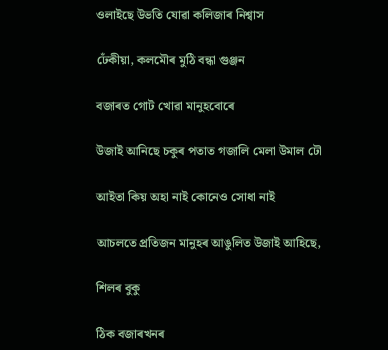ওলাইছে উভতি যোৱা কলিজাৰ নিশ্বাস

ঢেঁকীয়া, কলমৌৰ মুঠি বন্ধা গুঞ্জন

বজাৰত গোট খোৱা মানুহবোৰে

উজাই আনিছে চকুৰ পতাত গজালি মেলা উমাল ঢৌ

আইতা কিয় অহা নাই কোনেও সোধা নাই

আচলতে প্ৰতিজন মানুহৰ আঙুলিত উজাই আহিছে,

শিলৰ বুকু

ঠিক বজাৰখনৰ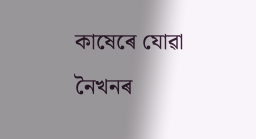কাষেৰে যোৱা নৈখনৰ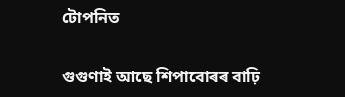টোপনিত

গুগুণাই আছে শিপাবোৰৰ বাঢ়ি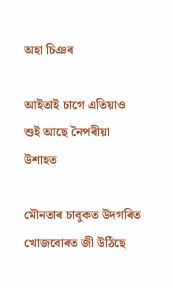অহা চিঞৰ

আইতাই চাগে এতিয়াও শুই আছে নৈপৰীয়া উশাহত

মৌনতাৰ চাবুকত উদগৰিত খোজবোৰত জী উঠিছে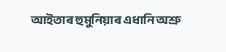আইতাৰ হুমুনিয়াৰ এধানি অশ্রু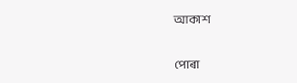আকাশ

পোৰা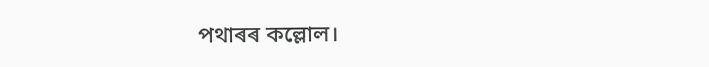পথাৰৰ কল্লোল।